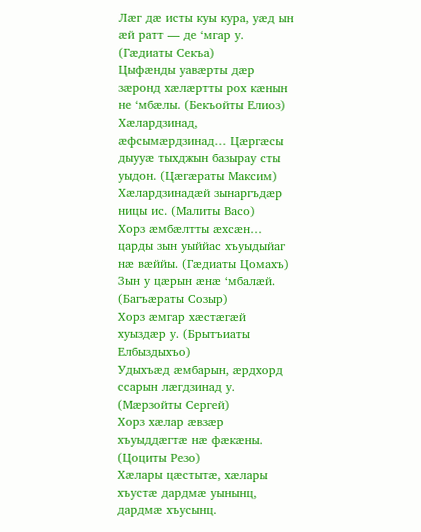Лæг дæ исты куы кура, уæд ын æй ратт — де ‘мгар у. (Гæдиаты Секъа)
Цыфæнды уавæрты дæр зæронд хæлæртты рох кæнын не ‘мбæлы. (Бекъойты Елиоз)
Хæлардзинад, æфсымæрдзинад… Цæргæсы дыууæ тыхджын базырау сты уыдон. (Цæгæраты Максим)
Хæлардзинадæй зынаргъдæр ницы ис. (Малиты Васо)
Хорз æмбæлтты æхсæн… царды зын уыййас хъуыдыйаг нæ вæййы. (Гæдиаты Цомахъ)
Зын у цæрын æнæ ‘мбалæй. (Багъæраты Созыр)
Хорз æмгар хæстæгæй хуыздæр у. (Брытъиаты Елбыздыхъо)
Удыхъæд æмбарын, æрдхорд ссарын лæгдзинад у. (Мæрзойты Сергей)
Хорз хæлар æвзæр хъуыддæгтæ нæ фæкæны. (Цоциты Резо)
Хæлары цæстытæ, хæлары хъустæ дардмæ уынынц, дардмæ хъусынц.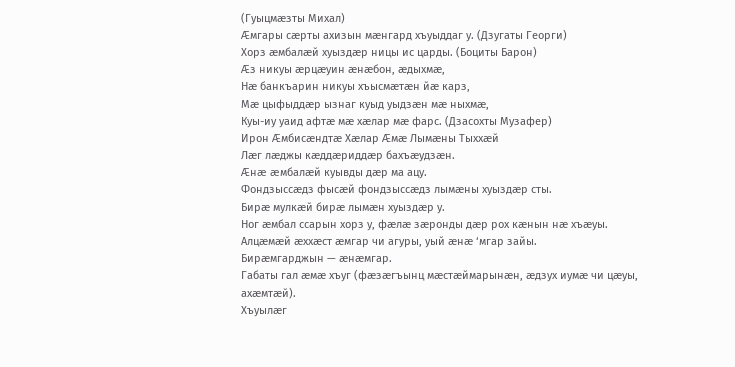(Гуыцмæзты Михал)
Æмгары сæрты ахизын мæнгард хъуыддаг у. (Дзугаты Георги)
Хорз æмбалæй хуыздæр ницы ис царды. (Боциты Барон)
Æз никуы æрцæуин æнæбон, æдыхмæ,
Нæ банкъарин никуы хъысмæтæн йæ карз,
Мæ цыфыддæр ызнаг куыд уыдзæн мæ ныхмæ,
Куы-иу уаид афтæ мæ хæлар мæ фарс. (Дзасохты Музафер)
Ирон Æмбисæндтæ Хæлар Æмæ Лымæны Тыххæй
Лæг лæджы кæддæриддæр бахъæудзæн.
Æнæ æмбалæй куывды дæр ма ацу.
Фондзыссæдз фысæй фондзыссæдз лымæны хуыздæр сты.
Бирæ мулкæй бирæ лымæн хуыздæр у.
Ног æмбал ссарын хорз у, фæлæ зæронды дæр рох кæнын нæ хъæуы.
Алцæмæй æххæст æмгар чи агуры, уый æнæ ‘мгар зайы.
Бирæмгарджын — æнæмгар.
Габаты гал æмæ хъуг (фæзæгъынц мæстæймарынæн, æдзух иумæ чи цæуы, ахæмтæй).
Хъуылæг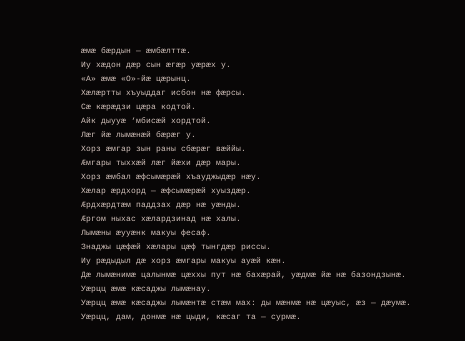æмæ бæрдын — æмбæлттæ.
Иу хæдон дæр сын æгæр уæрæх у.
«А» æмæ «О»-йæ цæрынц.
Хæлæртты хъуыддаг исбон нæ фæрсы.
Сæ кæрæдзи цæра кодтой.
Айк дыууæ ‘мбисæй хордтой.
Лæг йæ лымæнæй бæрæг у.
Хорз æмгар зын раны сбæрæг вæййы.
Æмгары тыххæй лæг йæхи дæр мары.
Хорз æмбал æфсымæрæй хъауджыдæр нæу.
Хæлар æрдхорд — æфсымæрæй хуыздæр.
Æрдхæрдтæм паддзах дæр нæ уæнды.
Æргом ныхас хæлардзинад нæ халы.
Лымæны æууæнк макуы фесаф.
Знаджы цæфæй хæлары цæф тынгдæр риссы.
Иу рæдыдыл дæ хорз æмгары макуы ауæй кæн.
Дæ лымæнимæ цалынмæ цæххы пут нæ бахæрай, уæдмæ йæ нæ базондзынæ.
Уæрцц æмæ кæсаджы лымæнау.
Уæрцц æмæ кæсаджы лымæнтæ стæм мах: ды мæнмæ нæ цæуыс, æз — дæумæ.
Уæрцц, дам, донмæ нæ цыди, кæсаг та — сурмæ.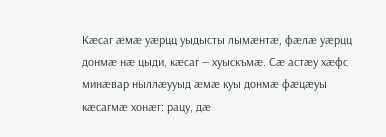Кæсаг æмæ уæрцц уыдысты лымæнтæ, фæлæ уæрцц донмæ нæ цыди, кæсаг — хуыскъмæ. Сæ астæу хæфс минæвар ныллæууыд æмæ куы донмæ фæцæуы кæсагмæ хонæг: рацу, дæ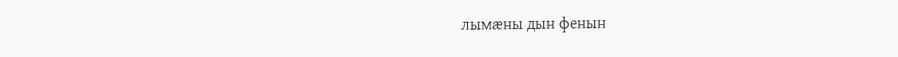лымæны дын фенын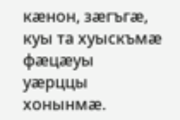кæнон, зæгъгæ, куы та хуыскъмæ фæцæуы уæрццы хонынмæ.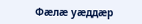Фæлæ уæддæр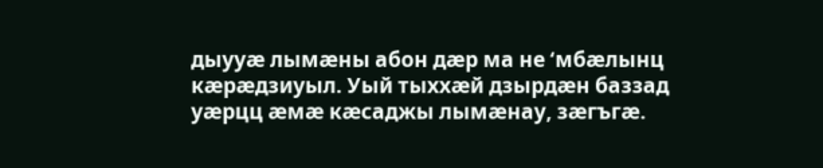дыууæ лымæны абон дæр ма не ‘мбæлынц кæрæдзиуыл. Уый тыххæй дзырдæн баззад уæрцц æмæ кæсаджы лымæнау, зæгъгæ.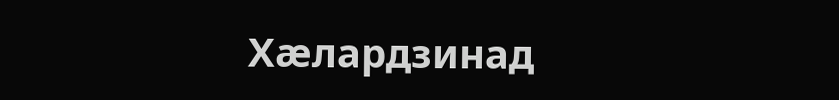Хæлардзинад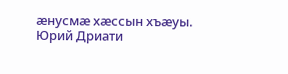æнусмæ хæссын хъæуы.
Юрий Дриати